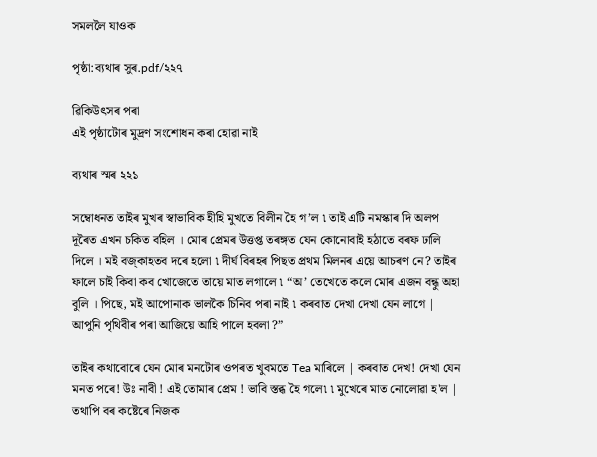সমললৈ যাওক

পৃষ্ঠা:ব্যথাৰ সুৰ.pdf/২২৭

ৱিকিউৎসৰ পৰা
এই পৃষ্ঠাটোৰ মুদ্ৰণ সংশোধন কৰা হোৱা নাই

ব্যথাৰ স্মৰ ২২১

সম্বোধনত তাইৰ মুখৰ স্বাভাবিক হীহি মুখতে বিলীন হৈ গ’ল ৷ তাই এটি নমস্কাৰ দি অলপ দূৰৈত এখন চকিত বহিল । মোৰ প্ৰেমৰ উত্তপ্ত তৰঙ্গত যেন কোনোবাই হঠাতে বৰফ ঢালি দিলে । মই বজ্কাহতব দৰে হলো ৷ দীর্ঘ বিৰহৰ পিছত প্রথম মিলনৰ এয়ে আচৰণ নে? তাইৰ ফালে চাই কিবা কব খোজেতে তায়ে মাত লগালে ৷ “অ’ তেখেতে কলে মোৰ এজন বন্ধু অহা বুলি । পিছে, মই আপোনাক ভালকৈ চিনিব পৰা নাই ৷ কৰবাত দেখা দেখা যেন লাগে | আপুনি পৃথিবীৰ পৰা আজিয়ে আহি পালে হবলা ?”

তাইৰ কথাবোৰে যেন মোৰ মনটোৰ ওপৰত খুবমতে Tea মাৰিলে | কৰবাত দেখ! দেখা যেন মনত পৰে! উঃ নাবী ! এই তোমাৰ প্রেম ! ভাবি স্তব্ধ হৈ গলে৷ ৷ মুখেৰে মাত নোলোৱা হ'ল | তথাপি বৰ কষ্টেৰে নিজক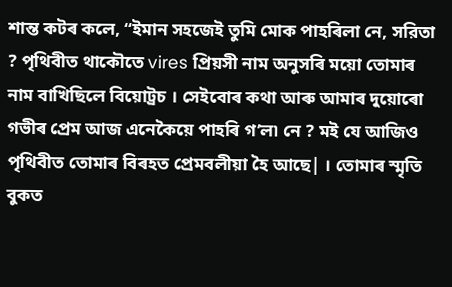শান্ত কটৰ কলে, “ইমান সহজেই তুমি মোক পাহৰিলা নে, সরিতা ? পৃথিবীত থাকৌতে vires প্রিয়সী নাম অনুসৰি ময়ো তোমাৰ নাম বাখিছিলে বিয়োট্রচ । সেইবোৰ কথা আৰু আমাৰ দুয়োৰো গভীৰ প্রেম আজ এনেকৈয়ে পাহৰি গ’ল৷ নে ? মই যে আজিও পৃথিবীত তোমাৰ বিৰহত প্রেমবলীয়া হৈ আছে| । তোমাৰ স্মৃতি বুকত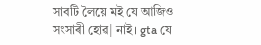সাবটি লৈয়ে মই যে আজিও সংসাৰী হোৱ| নাই। gta যে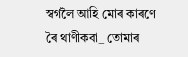স্বৰ্গলৈ আহি মোৰ কাৰণে ৰৈ থাণীকবা_ তোমাৰ